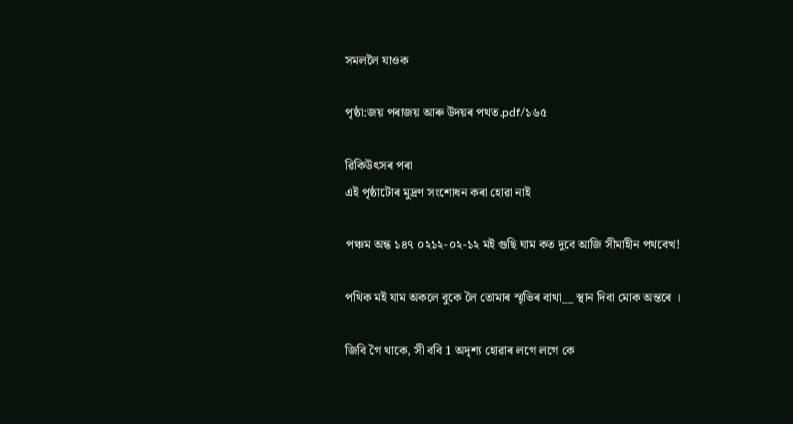সমললৈ যাওক

পৃষ্ঠা:জয় পৰাজয় আৰু উদয়ৰ পথত.pdf/১৬৫

ৱিকিউৎসৰ পৰা
এই পৃষ্ঠাটোৰ মুদ্ৰণ সংশোধন কৰা হোৱা নাই

পঞ্চম অন্ধ ১৪৭ ০২১২-০২-১২ মই গুছি ঘাম কত দুবে আজি সীমাহীন পথবেখ!

পথিক মই যাম অকলে বুকে লৈ তোমাৰ স্মৃভিৰ বাথা__ স্থান দিবা মোক অন্তৰে ।

জিবি গৈ থাকে, সী ববি 1 অদৃশ্য হোৱাৰ লগে লগে কে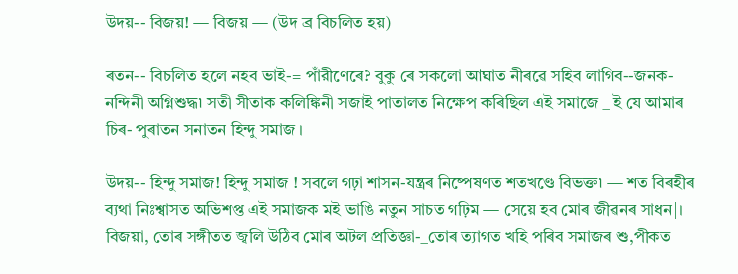উদয়-- বিজয়! — বিজয় — (উদ ব্ৰ বিচলিত হয়)

ৰতন-- বিচলিত হলে নহব ভাই-= পাঁরীণেৰে? বুকু ৰে সকলো আঘাত নীৰৱে সহিব লাগিব--জনক-নন্দিনী অগ্নিশুদ্ধ৷ সতী সীতাক কলিঙ্কিনী সজাই পাতালত নিক্ষেপ কৰিছিল এই সমাজে _ ই যে আমাৰ চিৰ- পুৰাতন সনাতন হিন্দু সমাজ ।

উদয়-- হিন্দু সমাজ! হিন্দু সমাজ ! সবলে গঢ়া শাসন-যন্ত্ৰৰ নিষ্পেষণত শতখণ্ডে বিভক্ত৷ — শত বিৰহীৰ ব্যথা নিঃশ্বাসত অভিশপ্ত এই সমাজক মই ভাঙি নতুন সাচত গঢ়িম — সেয়ে হব মোৰ জীৱনৰ সাধন|। বিজয়া, তোৰ সঙ্গীতত জ্বলি উঠিব মোৰ অটল প্রতিজ্ঞা-_তোৰ ত্যাগত খহি পৰিব সমাজৰ শু,পীকত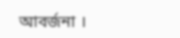আবর্জনা ।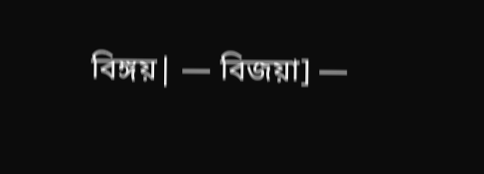বিঙ্গয়| — বিজয়া] —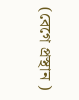(বেগে প্রস্থান )